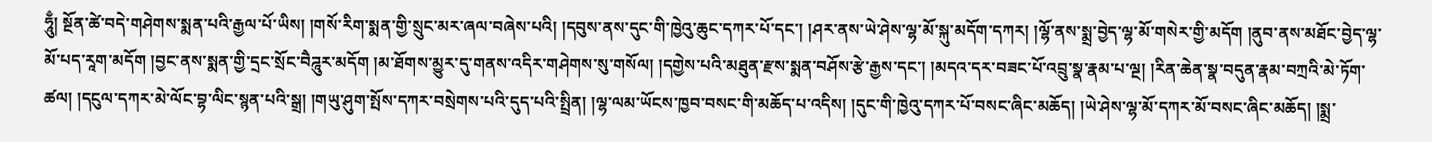ཧཱུྃ། སྔོན་ཚེ་བདེ་གཤེགས་སྨན་པའི་རྒྱལ་པོ་ཡིས། །གསོ་རིག་སྨན་གྱི་སྲུང་མར་ཞལ་བཞེས་པའི། །དབུས་ནས་དུང་གི་ཁྱེའུ་ཆུང་དཀར་པོ་དང་། །ཤར་ནས་ཡེ་ཤེས་ལྷ་མོ་སྐུ་མདོག་དཀར། །ལྷོ་ནས་སྨྲ་བྱེད་ལྷ་མོ་གསེར་གྱི་མདོག །ནུབ་ནས་མཐོང་བྱེད་ལྷ་མོ་པད་རཱག་མདོག །བྱང་ནས་སྨན་གྱི་དྲང་སྲོང་བཻཌཱུར་མདོག །མ་ཐོགས་མྱུར་དུ་གནས་འདིར་གཤེགས་སུ་གསོལ། །དགྱེས་པའི་མཐུན་རྫས་སྨན་བཤོས་རྩེ་རྒྱས་དང་། །མདའ་དར་བཟང་པོ་འབྲུ་སྣ་རྣམ་པ་ལྔ། །རིན་ཆེན་སྣ་བདུན་རྣམ་བཀྲའི་མེ་ཏོག་ཚལ། །དངུལ་དཀར་མེ་ལོང་བྷ་ལིང་སྙན་པའི་སྒྲ། །གཡུ་ཤུག་སྤོས་དཀར་བསྲེགས་པའི་དུད་པའི་སྤྲིན། །ལྷ་ལམ་ཡོངས་ཁྱབ་བསང་གི་མཆོད་པ་འདིས། །དུང་གི་ཁྱེའུ་དཀར་པོ་བསང་ཞིང་མཆོད། །ཡེ་ཤེས་ལྷ་མོ་དཀར་མོ་བསང་ཞིང་མཆོད། །སྨྲ་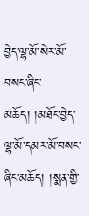བྱེད་ལྷ་མོ་སེར་མོ་བསང་ཞིང་མཆོད། །མཐོང་བྱེད་ལྷ་མོ་དམར་མོ་བསང་ཞིང་མཆོད། །སྨན་གྱི་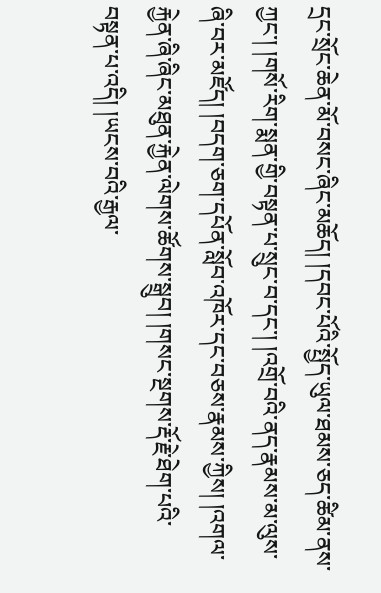དྲང་སྲོང་ཆེན་མོ་བསང་ཞིང་མཆོད། །དབང་པོའི་སྤྱོད་ཡུལ་ཐམས་ཅད་ཚིམ་ནས་ཀྱང་། །གསོ་རིག་སྨན་གྱི་བསྟན་པ་སྲུང་བ་དང་། །འགྲོ་བའི་ནད་རྣམས་མ་ལུས་ཞི་བར་མཛོད། །བདག་ཅག་དཔོན་སློབ་འཁོར་དང་བཅས་རྣམས་ཀྱིས། །འགལ་རྐྱེན་ཞི་ཞིང་མཐུན་རྐྱེན་ལེགས་ཚོགས་སྒྲུབ། །གསང་སྔགས་རྡོ་རྗེ་ཐེག་པའི་བསྟན་པ་འདི། །ཡངས་བའི་རྒྱལ་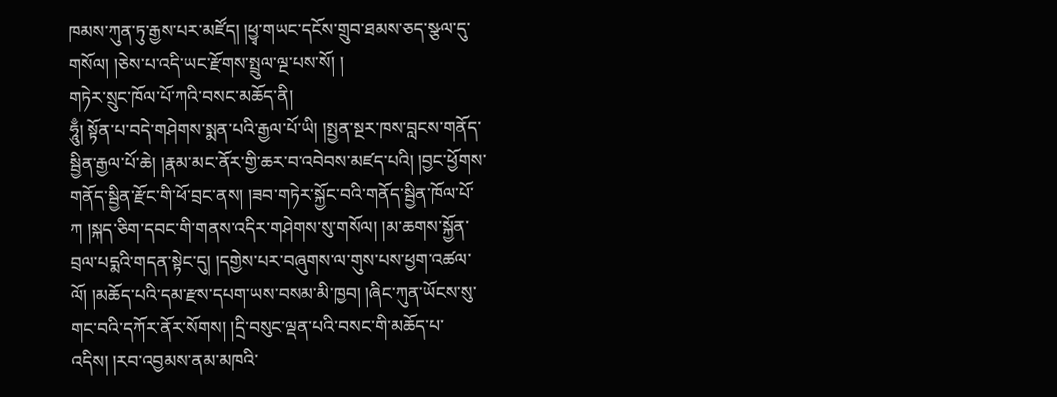ཁམས་ཀུན་ཏུ་རྒྱས་པར་མཛོད། །ཕྱྭ་གཡང་དངོས་གྲུབ་ཐམས་ཅད་སྩལ་དུ་གསོལ། །ཅེས་པ་འདི་ཡང་རྫོགས་སྤྲུལ་ལྔ་པས་སོ། །
གཏེར་སྲུང་ཁོལ་པོ་ཀའི་བསང་མཆོད་ནི།
ཧཱུྃ། སྟོན་པ་བདེ་གཤེགས་སྨན་པའི་རྒྱལ་པོ་ཡི། །སྤྱན་སྔར་ཁས་བླངས་གནོད་སྦྱིན་རྒྱལ་པོ་ཆེ། །རྣམ་མང་ནོར་གྱི་ཆར་བ་འབེབས་མཛད་པའི། །བྱང་ཕྱོགས་གནོད་སྦྱིན་རྫོང་གི་ཕོ་བྲང་ནས། །ཟབ་གཏེར་སྐྱོང་བའི་གནོད་སྦྱིན་ཁོལ་པོ་ཀ །སྐད་ཅིག་དབང་གི་གནས་འདིར་གཤེགས་སུ་གསོལ། །མ་ཆགས་སྐྱོན་བྲལ་པདྨའི་གདན་སྟེང་དུ། །དགྱེས་པར་བཞུགས་ལ་གུས་པས་ཕྱག་འཚལ་ལོ། །མཆོད་པའི་དམ་རྫས་དཔག་ཡས་བསམ་མི་ཁྱབ། །ཞིང་ཀུན་ཡོངས་སུ་གང་བའི་དཀོར་ནོར་སོགས། །དྲི་བསུང་ལྡན་པའི་བསང་གི་མཆོད་པ་འདིས། །རབ་འབྱམས་ནམ་མཁའི་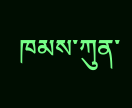ཁམས་ཀུན་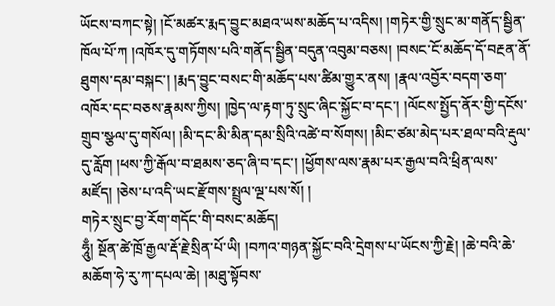ཡོངས་བཀང་སྟེ། །ངོ་མཚར་རྨད་བྱུང་མཐའ་ཡས་མཆོད་པ་འདིས། །གཏེར་གྱི་སྲུང་མ་གནོད་སྦྱིན་ཁོལ་པོ་ཀ །འཁོར་དུ་གཏོགས་པའི་གནོད་སྦྱིན་བདུན་འབུམ་བཅས། །བསང་ངོ་མཆོད་དོ་བརྔན་ནོ་ཐུགས་དམ་བསྐང་། །རྨད་བྱུང་བསང་གི་མཆོད་པས་ཚིམ་གྱུར་ནས། །རྣལ་འབྱོར་བདག་ཅག་འཁོར་དང་བཅས་རྣམས་ཀྱིས། །ཁྱེད་ལ་རྟག་ཏུ་སྲུང་ཞིང་སྐྱོང་བ་དང་། །ལོངས་སྤྱོད་ནོར་གྱི་དངོས་གྲུབ་སྩལ་དུ་གསོལ། །མི་དང་མི་མིན་དམ་སྲིའི་འཚེ་བ་སོགས། །མིང་ཙམ་མེད་པར་ཐལ་བའི་རྡུལ་དུ་རློག །ཕས་ཀྱི་རྒོལ་བ་ཐམས་ཅད་ཞི་བ་དང་། །ཕྱོགས་ལས་རྣམ་པར་རྒྱལ་བའི་ཕྲིན་ལས་མཛོད། །ཅེས་པ་འདི་ཡང་རྫོགས་སྤྲུལ་ལྔ་པས་སོ། །
གཏེར་སྲུང་བྱ་རོག་གདོང་གི་བསང་མཆོད།
ཧཱུྃ། སྔོན་ཚེ་ཁྲོ་རྒྱལ་རྡོ་རྗེ་སྲིན་པོ་ཡི། །བཀའ་གཉན་སྐྱོང་བའི་དྲེགས་པ་ཡོངས་ཀྱི་རྗེ། །ཆེ་བའི་ཆེ་མཆོག་ཧེ་རུ་ཀ་དཔལ་ཆེ། །མཐུ་སྟོབས་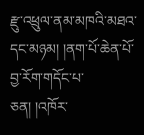རྫུ་འཕྲུལ་ནམ་མཁའི་མཐའ་དང་མཉམ། །ནག་པོ་ཆེན་པོ་བྱ་རོག་གདོང་པ་ཅན། །འཁོར་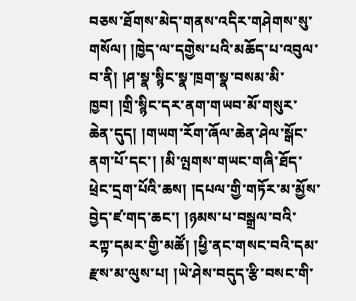བཅས་ཐོགས་མེད་གནས་འདིར་གཤེགས་སུ་གསོལ། །ཁྱེད་ལ་དགྱེས་པའི་མཆོད་པ་འབུལ་བ་ནི། །ཤ་སྣ་སྙིང་སྣ་ཁྲག་སྣ་བསམ་མི་ཁྱབ། །གྲི་སྙིང་དར་ནག་གཡབ་མོ་གསུར་ཆེན་དུད། །གཡག་རོག་ཞོལ་ཆེན་ཤེལ་སྒོང་ནག་པོ་དང་། །མི་ལྤགས་གཡང་གཞི་ཐོད་ཕྲེང་དྲག་པོའི་ཆས། །དཔལ་གྱི་གཏོར་མ་མྱོས་བྱེད་ཛ་གད་ཆང་། །ཉམས་པ་བསྒྲལ་བའི་རཀྟ་དམར་གྱི་མཚོ། །ཕྱི་ནང་གསང་བའི་དམ་རྫས་མ་ལུས་པ། །ཡེ་ཤེས་བདུད་རྩི་བསང་གི་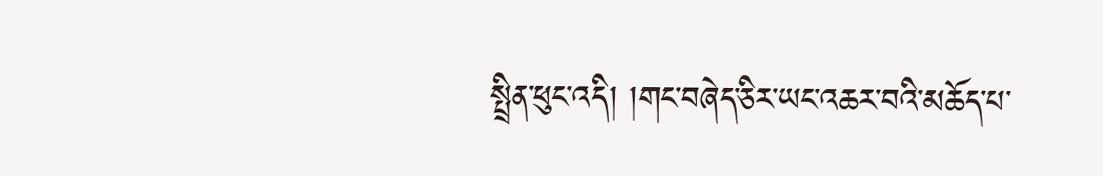སྤྲིན་ཕུང་འདི། །གང་བཞེད་ཅིར་ཡང་འཆར་བའི་མཆོད་པ་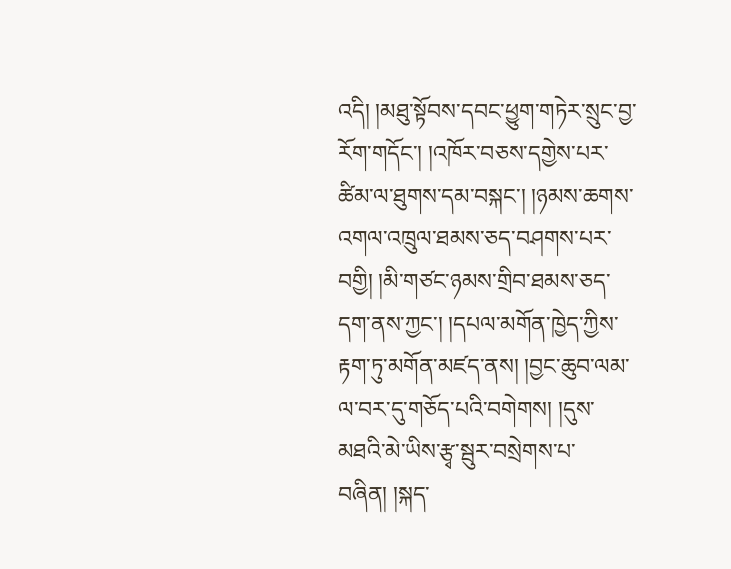འདི། །མཐུ་སྟོབས་དབང་ཕྱུག་གཏེར་སྲུང་བྱ་རོག་གདོང་། །འཁོར་བཅས་དགྱེས་པར་ཚིམ་ལ་ཐུགས་དམ་བསྐང་། །ཉམས་ཆགས་འགལ་འཁྲུལ་ཐམས་ཅད་བཤགས་པར་བགྱི། །མི་གཙང་ཉམས་གྲིབ་ཐམས་ཅད་དག་ནས་ཀྱང་། །དཔལ་མགོན་ཁྱེད་ཀྱིས་རྟག་ཏུ་མགོན་མཛད་ནས། །བྱང་ཆུབ་ལམ་ལ་བར་དུ་གཅོད་པའི་བགེགས། །དུས་མཐའི་མེ་ཡིས་རྩྭ་སྦུར་བསྲེགས་པ་བཞིན། །སྐད་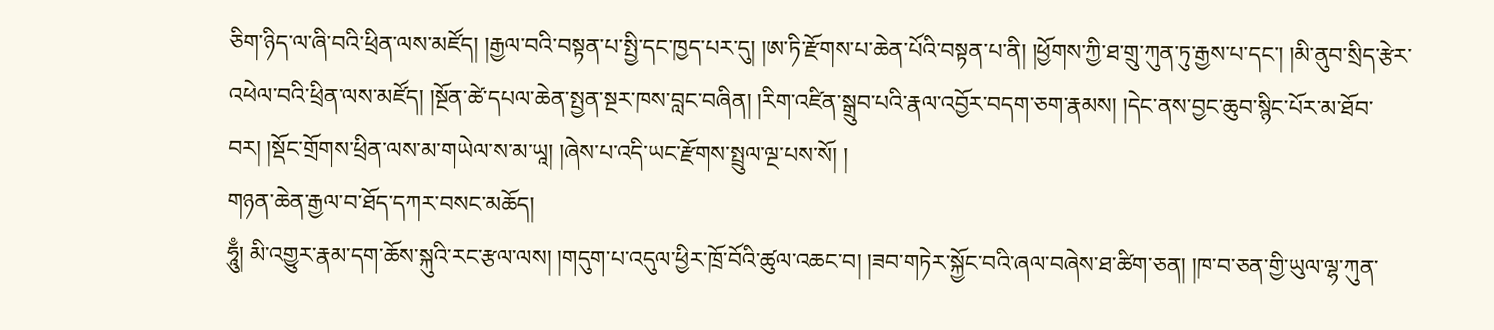ཅིག་ཉིད་ལ་ཞི་བའི་ཕྲིན་ལས་མཛོད། །རྒྱལ་བའི་བསྟན་པ་སྤྱི་དང་ཁྱད་པར་དུ། །ཨ་ཏི་རྫོགས་པ་ཆེན་པོའི་བསྟན་པ་ནི། །ཕྱོགས་ཀྱི་ཐ་གྲུ་ཀུན་ཏུ་རྒྱས་པ་དང་། །མི་ནུབ་སྲིད་རྩེར་འཕེལ་བའི་ཕྲིན་ལས་མཛོད། །སྔོན་ཚེ་དཔལ་ཆེན་སྤྱན་སྔར་ཁས་བླང་བཞིན། །རིག་འཛིན་སྒྲུབ་པའི་རྣལ་འབྱོར་བདག་ཅག་རྣམས། །དེང་ནས་བྱང་ཆུབ་སྙིང་པོར་མ་ཐོབ་བར། །སྡོང་གྲོགས་ཕྲིན་ལས་མ་གཡེལ་ས་མ་ཡཱ། །ཞེས་པ་འདི་ཡང་རྫོགས་སྤྲུལ་ལྔ་པས་སོ། །
གཉན་ཆེན་རྒྱལ་བ་ཐོད་དཀར་བསང་མཆོད།
ཧཱུྃ། མི་འགྱུར་རྣམ་དག་ཆོས་སྐུའི་རང་རྩལ་ལས། །གདུག་པ་འདུལ་ཕྱིར་ཁྲོ་བོའི་ཚུལ་འཆང་བ། །ཟབ་གཏེར་སྐྱོང་བའི་ཞལ་བཞེས་ཐ་ཚིག་ཅན། །ཁ་བ་ཅན་གྱི་ཡུལ་ལྷ་ཀུན་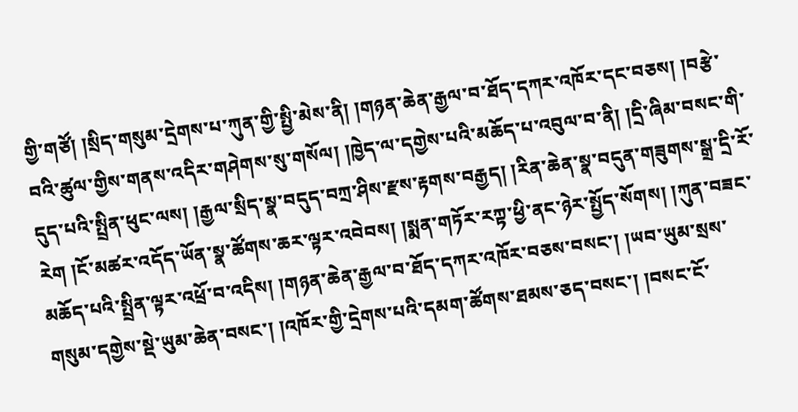གྱི་གཙོ། །སྲིད་གསུམ་དྲེགས་པ་ཀུན་གྱི་སྤྱི་མེས་ནི། །གཉན་ཆེན་རྒྱལ་བ་ཐོད་དཀར་འཁོར་དང་བཅས། །བརྩེ་བའི་ཚུལ་གྱིས་གནས་འདིར་གཤེགས་སུ་གསོལ། །ཁྱེད་ལ་དགྱེས་པའི་མཆོད་པ་འབུལ་བ་ནི། །དྲི་ཞིམ་བསང་གི་དུད་པའི་སྤྲིན་ཕུང་ལས། །རྒྱལ་སྲིད་སྣ་བདུད་བཀྲ་ཤིས་རྫས་རྟགས་བརྒྱད། །རིན་ཆེན་སྣ་བདུན་གཟུགས་སྒྲ་དྲི་རོ་རེག །ངོ་མཚར་འདོད་ཡོན་སྣ་ཚོགས་ཆར་ལྟར་འབེབས། །སྨན་གཏོར་རཀྟ་ཕྱི་ནང་ཉེར་སྤྱོད་སོགས། །ཀུན་བཟང་མཆོད་པའི་སྤྲིན་ལྟར་འཕྲོ་བ་འདིས། །གཉན་ཆེན་རྒྱལ་བ་ཐོད་དཀར་འཁོར་བཅས་བསང་། །ཡབ་ཡུམ་སྲས་གསུམ་དགྱེས་སྡེ་ཡུམ་ཆེན་བསང་། །འཁོར་གྱི་དྲེགས་པའི་དམག་ཚོགས་ཐམས་ཅད་བསང་། །བསང་ངོ་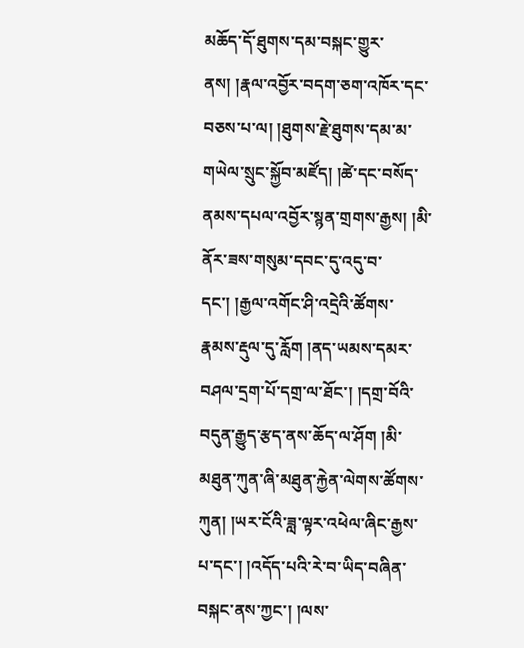མཆོད་དོ་ཐུགས་དམ་བསྐང་གྱུར་ནས། །རྣལ་འབྱོར་བདག་ཅག་འཁོར་དང་བཅས་པ་ལ། །ཐུགས་རྗེ་ཐུགས་དམ་མ་གཡེལ་སྲུང་སྐྱོབ་མཛོད། །ཚེ་དང་བསོད་ནམས་དཔལ་འབྱོར་སྙན་གྲགས་རྒྱས། །མི་ནོར་ཟས་གསུམ་དབང་དུ་འདུ་བ་དང་། །རྒྱལ་འགོང་ཤི་འདྲེའི་ཚོགས་རྣམས་རྡུལ་དུ་རློག །ནད་ཡམས་དམར་བཤལ་དྲག་པོ་དགྲ་ལ་ཐོང་། །དགྲ་བོའི་བདུན་རྒྱུད་རྩད་ནས་ཆོད་ལ་ཤོག །མི་མཐུན་ཀུན་ཞི་མཐུན་རྐྱེན་ལེགས་ཚོགས་ཀུན། །ཡར་ངོའི་ཟླ་ལྟར་འཕེལ་ཞིང་རྒྱས་པ་དང་། །འདོད་པའི་རེ་བ་ཡིད་བཞིན་བསྐང་ནས་ཀྱང་། །ལས་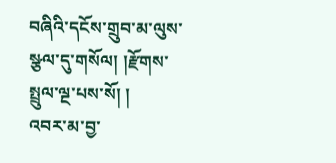བཞིའི་དངོས་གྲུབ་མ་ལུས་སྩལ་དུ་གསོལ། །རྫོགས་སྤྲུལ་ལྔ་པས་སོ། །
འབར་མ་བྱ་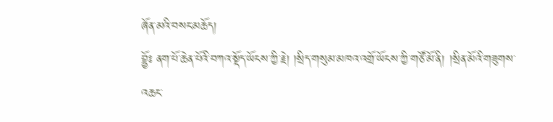ཞོན་མའི་བསང་མཆོད།
བྷྱོཿ ནག་པོ་ཆེན་པོའི་བཀའ་སྡོད་ཡོངས་ཀྱི་རྗེ། །སྲིད་གསུམ་མཁའ་འགྲོ་ཡོངས་ཀྱི་གཙོ་མོ་ནི། །སྲིན་མོའི་གཟུགས་འཆང་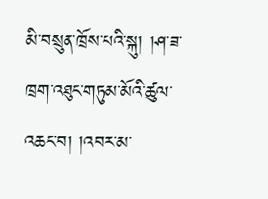མི་བསྲུན་ཁྲོས་པའི་སྐུ། །ཤ་ཟ་ཁྲག་འཐུང་གཏུམ་མོའི་ཚུལ་འཆང་བ། །འབར་མ་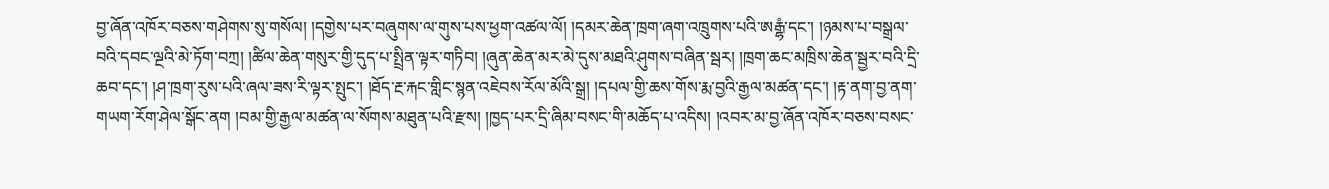བྱ་ཞོན་འཁོར་བཅས་གཤེགས་སུ་གསོལ། །དགྱེས་པར་བཞུགས་ལ་གུས་པས་ཕྱག་འཚལ་ལོ། །དམར་ཆེན་ཁྲག་ཞག་འཁྲུགས་པའི་ཨརྒྷཾ་དང་། །ཉམས་པ་བསྒྲལ་བའི་དབང་ལྔའི་མེ་ཏོག་བཀྲ། །ཚིལ་ཆེན་གསུར་གྱི་དུད་པ་སྤྲིན་ལྟར་གཏིབ། །ཞུན་ཆེན་མར་མེ་དུས་མཐའི་ཤུགས་བཞིན་སྦར། །ཁྲག་ཆང་མཁྲིས་ཆེན་སྦྱར་བའི་དྲི་ཆབ་དང་། །ཤ་ཁྲག་རུས་པའི་ཞལ་ཟས་རི་ལྟར་སྤུང་། །ཐོད་རྔ་རྐང་གླིང་སྙན་འཇེབས་རོལ་མོའི་སྒྲ། །དཔལ་གྱི་ཆས་གོས་རྨ་བྱའི་རྒྱལ་མཚན་དང་། །རྟ་ནག་བྱ་ནག་གཡག་རོག་ཤེལ་སྒོང་ནག །བམ་གྱི་རྒྱལ་མཚན་ལ་སོགས་མཐུན་པའི་རྫས། །ཁྱད་པར་དྲི་ཞིམ་བསང་གི་མཆོད་པ་འདིས། །འབར་མ་བྱ་ཞོན་འཁོར་བཅས་བསང་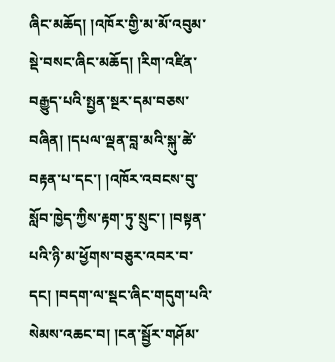ཞིང་མཆོད། །འཁོར་གྱི་མ་མོ་འབུམ་སྡེ་བསང་ཞིང་མཆོད། །རིག་འཛིན་བརྒྱུད་པའི་སྤྱན་སྔར་དམ་བཅས་བཞིན། །དཔལ་ལྡན་བླ་མའི་སྐུ་ཚེ་བརྟན་པ་དང་། །འཁོར་འབངས་བུ་སློབ་ཁྱེད་ཀྱིས་རྟག་ཏུ་སྲུང་། །བསྟན་པའི་ཉི་མ་ཕྱོགས་བཅུར་འབར་བ་དང། །བདག་ལ་སྡང་ཞིང་གདུག་པའི་སེམས་འཆང་བ། །ངན་སྦྱོར་གཤོམ་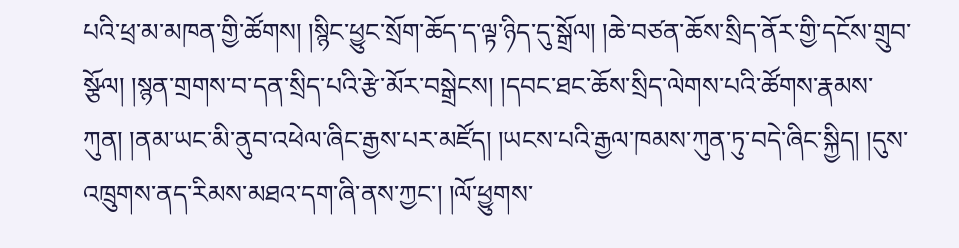པའི་ཕྲ་མ་མཁན་གྱི་ཚོགས། །སྙིང་ཕྱུང་སྲོག་ཆོད་ད་ལྟ་ཉིད་དུ་སྒྲོལ། །ཆེ་བཙན་ཆོས་སྲིད་ནོར་གྱི་དངོས་གྲུབ་སྩོལ། །སྙན་གྲགས་བ་དན་སྲིད་པའི་རྩེ་མོར་བསྒྲེངས། །དབང་ཐང་ཆོས་སྲིད་ལེགས་པའི་ཚོགས་རྣམས་ཀུན། །ནམ་ཡང་མི་ནུབ་འཕེལ་ཞིང་རྒྱས་པར་མཛོད། །ཡངས་པའི་རྒྱལ་ཁམས་ཀུན་ཏུ་བདེ་ཞིང་སྐྱིད། །དུས་འཁྲུགས་ནད་རིམས་མཐའ་དག་ཞི་ནས་ཀྱང་། །ལོ་ཕྱུགས་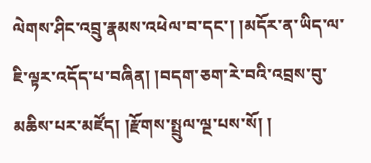ལེགས་ཤིང་འབྲུ་རྣམས་འཕེལ་བ་དང་། །མདོར་ན་ཡིད་ལ་ཇི་ལྟར་འདོད་པ་བཞིན། །བདག་ཅག་རེ་བའི་འབྲས་བུ་མཆིས་པར་མཛོད། །རྫོགས་སྤྲུལ་ལྔ་པས་སོ། །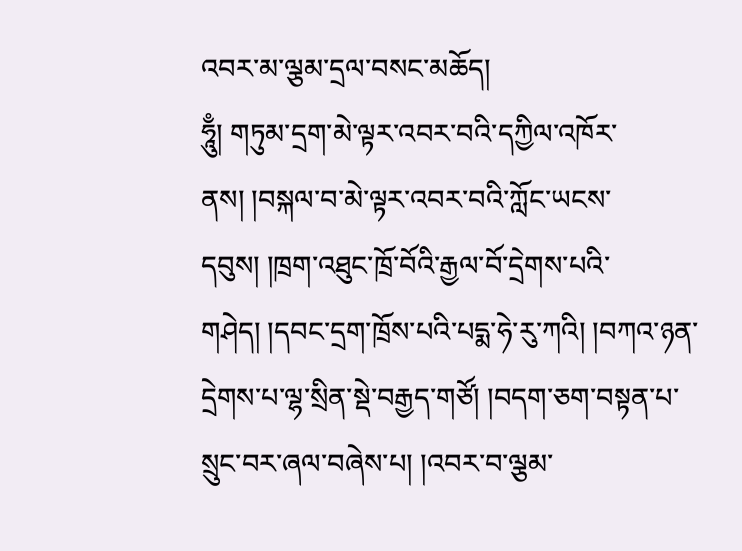འབར་མ་ལྕམ་དྲལ་བསང་མཆོད།
ཧཱུྃ། གཏུམ་དྲག་མེ་ལྟར་འབར་བའི་དཀྱིལ་འཁོར་ནས། །བསྐལ་བ་མེ་ལྟར་འབར་བའི་ཀློང་ཡངས་དབུས། །ཁྲག་འཐུང་ཁྲོ་བོའི་རྒྱལ་བོ་དྲེགས་པའི་གཤེད། །དབང་དྲག་ཁྲོས་པའི་པདྨ་ཧེ་རུ་ཀའི། །བཀའ་ཉན་དྲེགས་པ་ལྷ་སྲིན་སྡེ་བརྒྱད་གཙོ། །བདག་ཅག་བསྟན་པ་སྲུང་བར་ཞལ་བཞེས་པ། །འབར་བ་ལྕམ་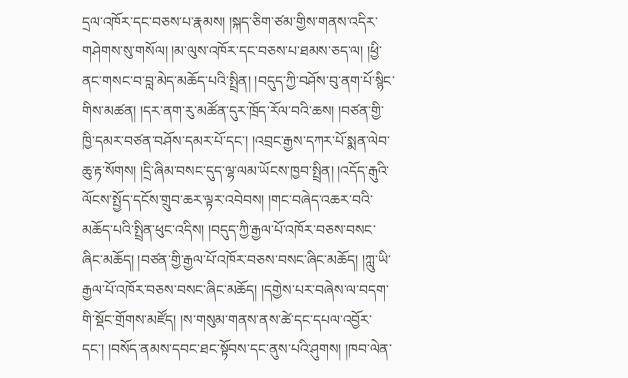དྲལ་འཁོར་དང་བཅས་པ་རྣམས། །སྐད་ཅིག་ཙམ་གྱིས་གནས་འདིར་གཤེགས་སུ་གསོལ། །མ་ལུས་འཁོར་དང་བཅས་པ་ཐམས་ཅད་ལ། །ཕྱི་ནང་གསང་བ་བླ་མེད་མཆོད་པའི་སྤྲིན། །བདུད་ཀྱི་བཤོས་བུ་ནག་པོ་སྙིང་གིས་མཚན། །དར་ནག་རུ་མཚོན་དུར་ཁྲོད་རོལ་བའི་ཆས། །བཙན་གྱི་ཁྱི་དམར་བཙན་བཤོས་དམར་པོ་དང་། །འབྲང་རྒྱས་དཀར་པོ་སྨན་ལེབ་ཆུ་རྟ་སོགས། །དྲི་ཞིམ་བསང་དུད་ལྷ་ལམ་ཡོངས་ཁྱབ་སྤྲིན། །འདོད་རྒུའི་ལོངས་སྤྱོད་དངོས་གྲུབ་ཆར་ལྟར་འབེབས། །གང་བཞེད་འཆར་བའི་མཆོད་པའི་སྤྲིན་ཕུང་འདིས། །བདུད་ཀྱི་རྒྱལ་པོ་འཁོར་བཅས་བསང་ཞིང་མཆོད། །བཙན་གྱི་རྒྱལ་པོ་འཁོར་བཅས་བསང་ཞིང་མཆོད། །ཀླུ་ཡི་རྒྱལ་པོ་འཁོར་བཅས་བསང་ཞིང་མཆོད། །དགྱེས་པར་བཞེས་ལ་བདག་གི་སྡོང་གྲོགས་མཛོད། །ས་གསུམ་གནས་ནས་ཚེ་དང་དཔལ་འབྱོར་དང་། །བསོད་ནམས་དབང་ཐང་སྟོབས་དང་ནུས་པའི་ཤུགས། །ཁབ་ལེན་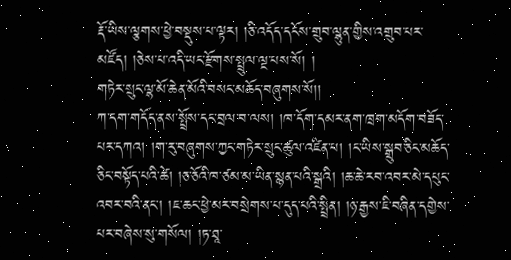རྡོ་ཡིས་ལྕགས་ཕྱེ་བསྡུས་པ་ལྟར། །ཅི་འདོད་དངོས་གྲུབ་ལྷུན་གྱིས་འགྲུབ་པར་མཛོད། །ཅེས་པ་འདི་ཡང་རྫོགས་སྤྲུལ་ལྔ་པས་སོ། །
གཏེར་སྲུང་ལྷ་མོ་ཆེན་མོའི་བསང་མཆོད་བཞུགས་སོ།།
ཀ་དག་གདོད་ནས་སྤྲོས་དང་བྲལ་བ་ལས། །ཁ་དོག་དམར་ནག་ཁྲག་མདོག་བཟོད་པར་དཀའ། །ག་རུ་བཞུགས་ཀྱང་གཏེར་སྲུང་ཚུལ་འཛིན་པ། །ང་ཡིས་སྒྲུབ་ཅིང་མཆོད་ཅིང་བསྟོད་པའི་ཚེ། །ཅ་ཅོའི་ཁ་ཙམ་མ་ཡིན་སྙན་པའི་སྒྲའི། །ཆ་ཆེ་རབ་འབར་མེ་དཔུང་འབར་བའི་ནང་། །ཇ་ཆང་ཕྱེ་མར་བསྲེགས་པ་དུད་པའི་སྤྲིན། །ཉ་རྒྱས་ཇི་བཞིན་དགྱེས་པར་བཞེས་སུ་གསོལ། །ཏ་ཐཱ་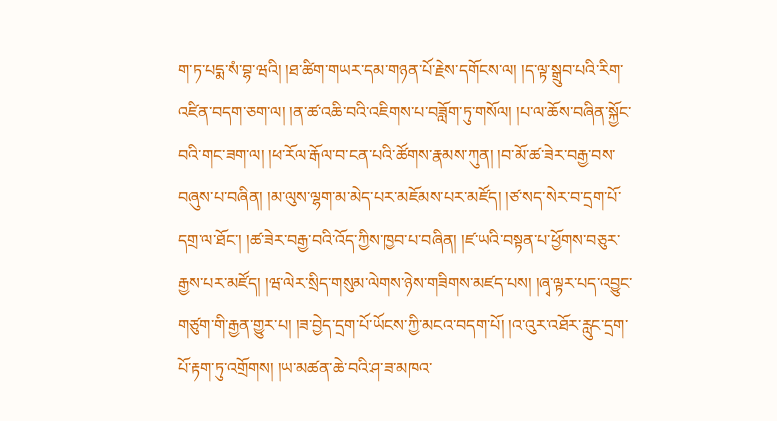ག་ཏ་པདྨ་སཾ་བྷ་ཝའི། །ཐ་ཚིག་གཡར་དམ་གཉན་པོ་རྗེས་དགོངས་ལ། །ད་ལྟ་སྒྲུབ་པའི་རིག་འཛིན་བདག་ཅག་ལ། །ན་ཚ་འཆི་བའི་འཇིགས་པ་བཟློག་ཏུ་གསོལ། །པ་ལ་ཆོས་བཞིན་སྐྱོང་བའི་གང་ཟག་ལ། །ཕ་རོལ་རྒོལ་བ་ངན་པའི་ཚོགས་རྣམས་ཀུན། །བ་མོ་ཚ་ཟེར་བརྒྱ་བས་བཞུས་པ་བཞིན། །མ་ལུས་ལྷག་མ་མེད་པར་མཇོམས་པར་མཛོད། །ཙ་སད་སེར་བ་དྲག་པོ་དགྲ་ལ་ཐོང་། །ཚ་ཟེར་བརྒྱ་བའི་འོད་ཀྱིས་ཁྱབ་པ་བཞིན། །ཛ་ཡའི་བསྟན་པ་ཕྱོགས་བཅུར་རྒྱས་པར་མཛོད། །ཝ་ལེར་སྲིད་གསུམ་ལེགས་ཉེས་གཟིགས་མཛད་པས། །ཞྭ་ལྟར་པད་འབྱུང་གཙུག་གི་རྒྱན་གྱུར་པ། །ཟ་བྱེད་དྲག་པོ་ཡོངས་ཀྱི་མངའ་བདག་པོ། །འ་འུར་འཐོར་རླུང་དྲག་པོ་རྟག་ཏུ་འགྲོགས། །ཡ་མཚན་ཆེ་བའི་ཤ་ཟ་མཁའ་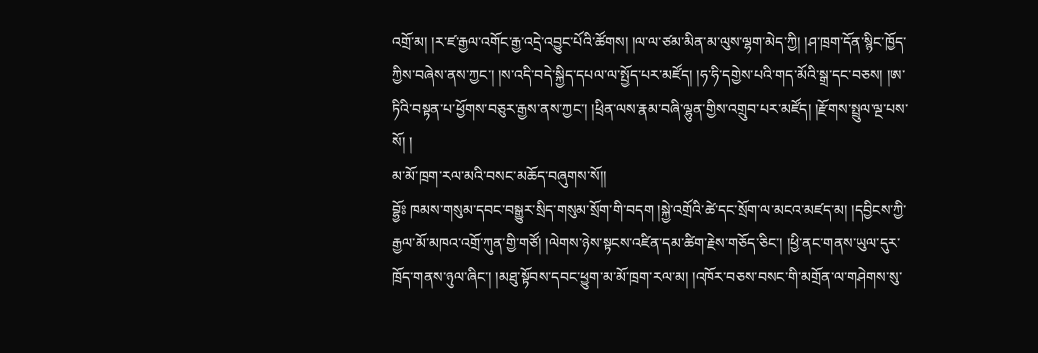འགྲོ་མ། །ར་ཛ་རྒྱལ་འགོང་རྒྱ་འདྲེ་འབྱུང་པོའི་ཚོགས། །ལ་ལ་ཙམ་མིན་མ་ལུས་ལྷག་མེད་ཀྱི། །ཤ་ཁྲག་དོན་སྙིང་ཁྱོད་ཀྱིས་བཞེས་ནས་ཀྱང་། །ས་འདི་བདེ་སྐྱིད་དཔལ་ལ་སྤྱོད་པར་མཛོད། །ཧ་ཧི་དགྱེས་པའི་གད་མོའི་སྒྲ་དང་བཅས། །ཨ་ཏིའི་བསྟན་པ་ཕྱོགས་བཅུར་རྒྱས་ནས་ཀྱང་། །ཕྲིན་ལས་རྣམ་བཞི་ལྷུན་གྱིས་འགྲུབ་པར་མཛོད། །རྫོགས་སྤྲུལ་ལྔ་པས་སོ། །
མ་མོ་ཁྲག་རལ་མའི་བསང་མཆོད་བཞུགས་སོ།།
བྷྱོཿ ཁམས་གསུམ་དབང་བསྒྱུར་སྲིད་གསུམ་སྲོག་གི་བདག །སྐྱེ་འགྲོའི་ཚེ་དང་སྲོག་ལ་མངའ་མཛད་མ། །དབྱིངས་ཀྱི་རྒྱལ་མོ་མཁའ་འགྲོ་ཀུན་གྱི་གཙོ། །ལེགས་ཉེས་སྟངས་འཛིན་དམ་ཚིག་རྗེས་གཅོད་ཅིང་། །ཕྱི་ནང་གནས་ཡུལ་དུར་ཁྲོད་གནས་ཉུལ་ཞིང་། །མཐུ་སྟོབས་དབང་ཕྱུག་མ་མོ་ཁྲག་རལ་མ། །འཁོར་བཅས་བསང་གི་མགྲོན་ལ་གཤེགས་སུ་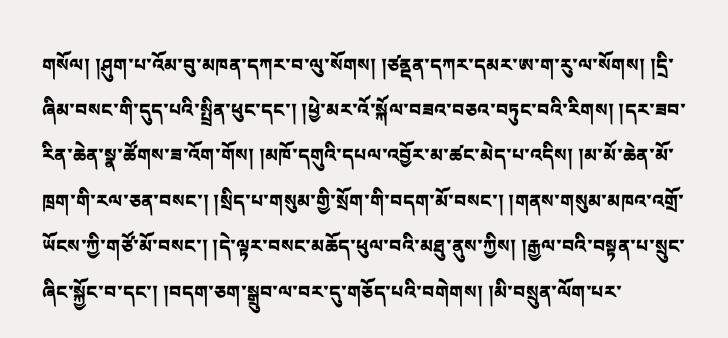གསོལ། །ཤུག་པ་འོམ་བུ་མཁན་དཀར་བ་ལུ་སོགས། །ཙནྡན་དཀར་དམར་ཨ་ག་རུ་ལ་སོགས། །དྲི་ཞིམ་བསང་གི་དུད་པའི་སྤྲིན་ཕུང་དང་། །ཕྱེ་མར་འོ་སྐོལ་བཟའ་བཅའ་བཏུང་བའི་རིགས། །དར་ཟབ་རིན་ཆེན་སྣ་ཚོགས་ཟ་འོག་གོས། །མཁོ་དགུའི་དཔལ་འབྱོར་མ་ཚང་མེད་པ་འདིས། །མ་མོ་ཆེན་མོ་ཁྲག་གི་རལ་ཅན་བསང་། །སྲིད་པ་གསུམ་གྱི་སྲོག་གི་བདག་མོ་བསང་། །གནས་གསུམ་མཁའ་འགྲོ་ཡོངས་ཀྱི་གཙོ་མོ་བསང་། །དེ་ལྟར་བསང་མཆོད་ཕུལ་བའི་མཐུ་ནུས་ཀྱིས། །རྒྱལ་བའི་བསྟན་པ་སྲུང་ཞིང་སྐྱོང་བ་དང་། །བདག་ཅག་སྒྲུབ་ལ་བར་དུ་གཅོད་པའི་བགེགས། །མི་བསྲུན་ལོག་པར་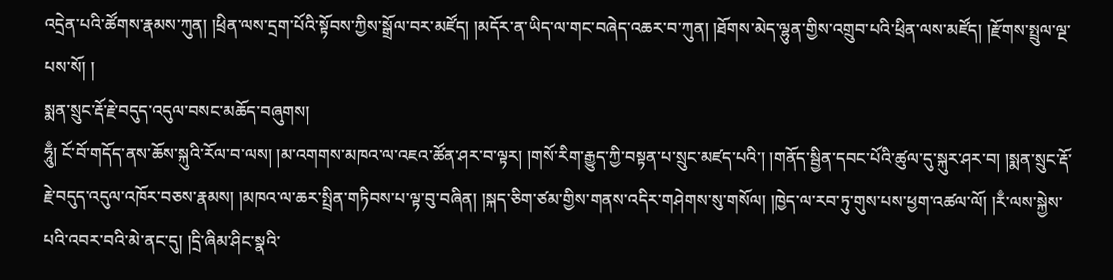འདྲེན་པའི་ཚོགས་རྣམས་ཀུན། །ཕྲིན་ལས་དྲག་པོའི་སྟོབས་ཀྱིས་སྒྲོལ་བར་མཛོད། །མདོར་ན་ཡིད་ལ་གང་བཞེད་འཆར་བ་ཀུན། །ཐོགས་མེད་ལྷུན་གྱིས་འགྲུབ་པའི་ཕྲིན་ལས་མཛོད། །རྫོགས་སྤྲུལ་ལྔ་པས་སོ། །
སྨན་སྲུང་རྡོ་རྗེ་བདུད་འདུལ་བསང་མཆོད་བཞུགས།
ཧཱུྃ། ངོ་བོ་གདོད་ནས་ཆོས་སྐུའི་རོལ་བ་ལས། །མ་འགགས་མཁའ་ལ་འཇའ་ཚོན་ཤར་བ་ལྟར། །གསོ་རིག་རྒྱུད་ཀྱི་བསྟན་པ་སྲུང་མཛད་པའི་། །གནོད་སྦྱིན་དབང་པོའི་ཚུལ་དུ་སྐུར་ཤར་བ། །སྨན་སྲུང་རྡོ་རྗེ་བདུད་འདུལ་འཁོར་བཅས་རྣམས། །མཁའ་ལ་ཆར་སྤྲིན་གཏིབས་པ་ལྟ་བུ་བཞིན། །སྐད་ཅིག་ཙམ་གྱིས་གནས་འདིར་གཤེགས་སུ་གསོལ། །ཁྱེད་ལ་རབ་ཏུ་གུས་པས་ཕྱག་འཚལ་ལོ། །རྃ་ལས་སྐྱེས་པའི་འབར་བའི་མེ་ནང་དུ། །དྲི་ཞིམ་ཤིང་སྣའི་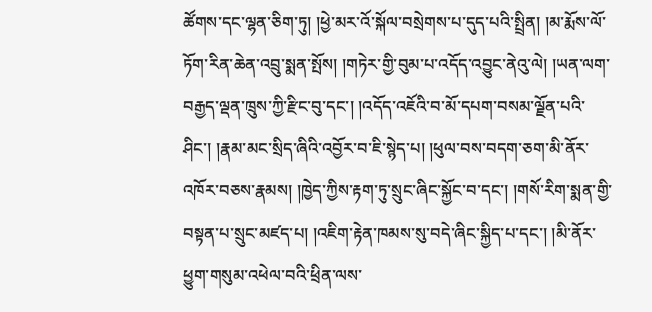ཚོགས་དང་ལྷན་ཅིག་ཏུ། །ཕྱེ་མར་འོ་སྐོལ་བསྲེགས་པ་དུད་པའི་སྤྲིན། །མ་རྨོས་ལོ་ཏོག་རིན་ཆེན་འབྲུ་སྨན་སྤོས། །གཏེར་གྱི་བུམ་པ་འདོད་འབྱུང་ནེའུ་ལེ། །ཡན་ལག་བརྒྱད་ལྡན་ཁྲུས་ཀྱི་རྫིང་བུ་དང་། །འདོད་འཇོའི་བ་མོ་དཔག་བསམ་ལྗོན་པའི་ཤིང་། །རྣམ་མང་སྲིད་ཞིའི་འབྱོར་བ་ཇི་སྙེད་པ། །ཕུལ་བས་བདག་ཅག་མི་ནོར་འཁོར་བཅས་རྣམས། །ཁྱེད་ཀྱིས་རྟག་ཏུ་སྲུང་ཞིང་སྐྱོང་བ་དང་། །གསོ་རིག་སྨན་གྱི་བསྟན་པ་སྲུང་མཛད་པ། །འཇིག་རྟེན་ཁམས་སུ་བདེ་ཞིང་སྐྱིད་པ་དང་། །མི་ནོར་ཕྱུག་གསུམ་འཕེལ་བའི་ཕྲིན་ལས་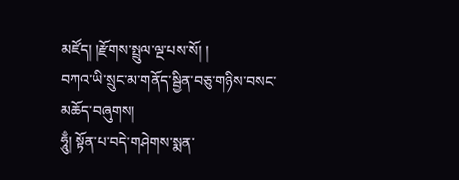མཛོད། །རྫོགས་སྤྲུལ་ལྔ་པས་སོ། །
བཀའ་ཡི་སྲུང་མ་གནོད་སྦྱིན་བཅུ་གཉིས་བསང་མཆོད་བཞུགས།
ཧཱུྃ། སྟོན་པ་བདེ་གཤེགས་སྨན་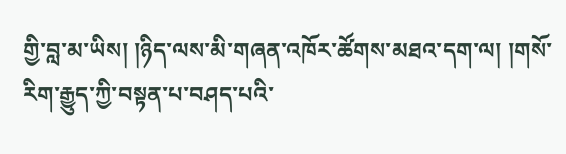གྱི་བླ་མ་ཡིས། །ཉིད་ལས་མི་གཞན་འཁོར་ཚོགས་མཐའ་དག་ལ། །གསོ་རིག་རྒྱུད་ཀྱི་བསྟན་པ་བཤད་པའི་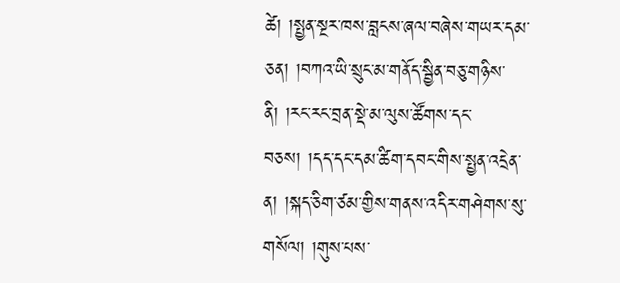ཚེ། །སྤྱན་སྔར་ཁས་བླངས་ཞལ་བཞེས་གཡར་དམ་ཅན། །བཀའ་ཡི་སྲུང་མ་གནོད་སྦྱིན་བཅུ་གཉིས་ནི། །རང་རང་བྲན་སྡེ་མ་ལུས་ཚོགས་དང་བཅས། །དད་དང་དམ་ཚིག་དབང་གིས་སྤྱན་འདྲེན་ན། །སྐད་ཅིག་ཙམ་གྱིས་གནས་འདིར་གཤེགས་སུ་གསོལ། །གུས་པས་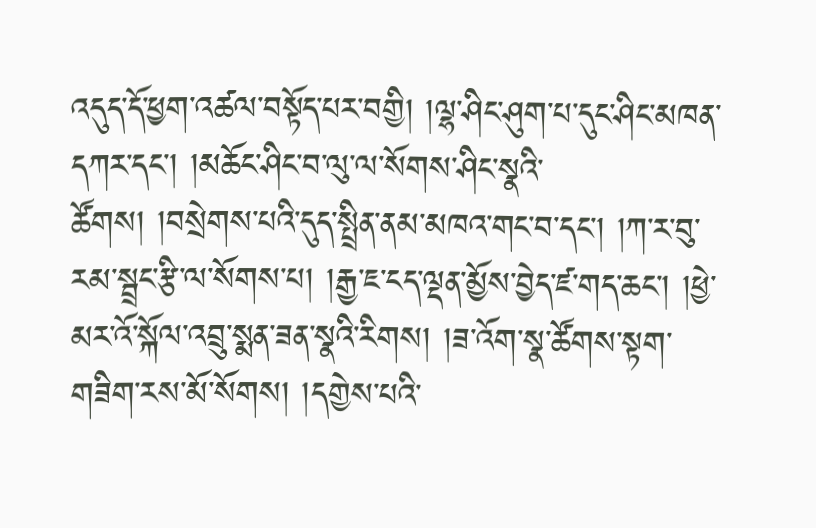འདུད་དོ་ཕྱག་འཚལ་བསྟོད་པར་བགྱི། །ལྷ་ཤིང་ཤུག་པ་དུང་ཤིང་མཁན་དཀར་དང་། །མཆོང་ཤིང་བ་ལུ་ལ་སོགས་ཤིང་སྣའི་ཚོགས། །བསྲེགས་པའི་དུད་སྤྲིན་ནམ་མཁའ་གང་བ་དང་། །ཀ་ར་བུ་རམ་སྦྲང་རྩི་ལ་སོགས་པ། །རྒྱ་ཇ་ངད་ལྡན་མྱོས་བྱེད་ཛ་གད་ཆང་། །ཕྱེ་མར་འོ་སྐོལ་འབྲུ་སྨན་ཟན་སྣའི་རིགས། །ཟ་འོག་སྣ་ཚོགས་སྟག་གཟིག་རས་མོ་སོགས། །དགྱེས་པའི་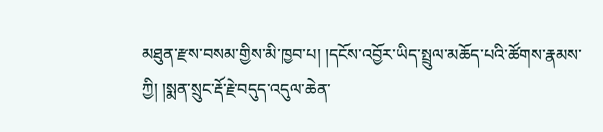མཐུན་རྫས་བསམ་གྱིས་མི་ཁྱབ་པ། །དངོས་འབྱོར་ཡིད་སྤྲུལ་མཆོད་པའི་ཚོགས་རྣམས་ཀྱི། །སྨན་སྲུང་རྡོ་རྗེ་བདུད་འདུལ་ཆེན་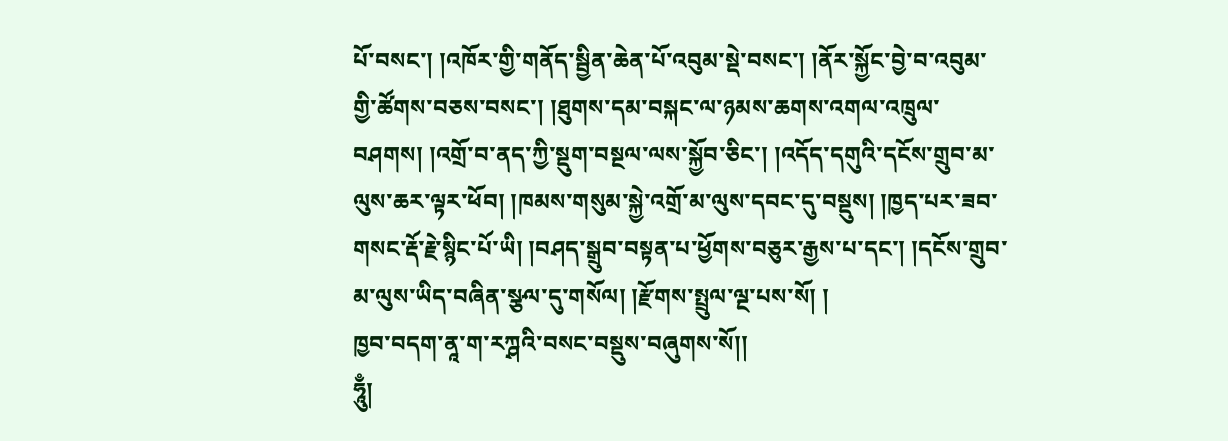པོ་བསང་། །འཁོར་གྱི་གནོད་སྦྱིན་ཆེན་པོ་འབུམ་སྡེ་བསང་། །ནོར་སྐྱོང་བྱེ་བ་འབུམ་གྱི་ཚོགས་བཅས་བསང་། །ཐུགས་དམ་བསྐང་ལ་ཉམས་ཆགས་འགལ་འཁྲུལ་བཤགས། །འགྲོ་བ་ནད་ཀྱི་སྡུག་བསྔལ་ལས་སྐྱོབ་ཅིང་། །འདོད་དགུའི་དངོས་གྲུབ་མ་ལུས་ཆར་ལྟར་ཕོབ། །ཁམས་གསུམ་སྐྱེ་འགྲོ་མ་ལུས་དབང་དུ་བསྡུས། །ཁྱད་པར་ཟབ་གསང་རྡོ་རྗེ་སྙིང་པོ་ཡི། །བཤད་སྒྲུབ་བསྟན་པ་ཕྱོགས་བཅུར་རྒྱས་པ་དང་། །དངོས་གྲུབ་མ་ལུས་ཡིད་བཞིན་སྩལ་དུ་གསོལ། །རྫོགས་སྤྲུལ་ལྔ་པས་སོ། །
ཁྱབ་བདག་ནཱ་ག་རཀྴའི་བསང་བསྡུས་བཞུགས་སོ།།
ཧཱུྃ།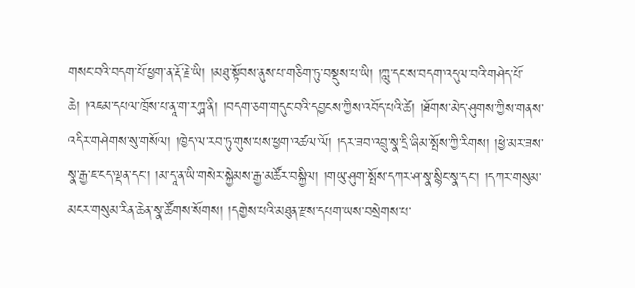གསང་བའི་བདག་པོ་ཕྱག་ན་རྡོ་རྗེ་ཡི། །མཐུ་སྟོབས་ནུས་པ་གཅིག་ཏུ་བསྡུས་པ་ཡི། །ཀླུ་དང་ས་བདག་འདུལ་བའི་གཤེད་པོ་ཆེ། །འཇམ་དཔལ་ཁྲོས་པ་ནཱ་ག་རཀྴ་ནི། །བདག་ཅག་གདུང་བའི་དབྱངས་ཀྱིས་འབོད་པའི་ཚེ། །ཐོགས་མེད་ཤུགས་ཀྱིས་གནས་འདིར་གཤེགས་སུ་གསོལ། །ཁྱེད་ལ་རབ་ཏུ་གུས་པས་ཕྱག་འཚལ་ལོ། །དར་ཟབ་འབྲུ་སྣ་དྲི་ཞིམ་སྤོས་ཀྱི་རིགས། །ཕྱེ་མར་ཟས་སྣ་རྒྱ་ཇ་ངད་ལྡན་དང་། །མ་དཱ་ན་ཡི་གསེར་སྐྱེམས་རྒྱ་མཚོར་བསྐྱིལ། །གཡུ་ཤུག་སྤོས་དཀར་ཤ་སྣ་སྙིང་སྣ་དང་། །དཀར་གསུམ་མངར་གསུམ་རིན་ཆེན་སྣ་ཚོགས་སོགས། །དགྱེས་པའི་མཐུན་རྫས་དཔག་ཡས་བསྲེགས་པ་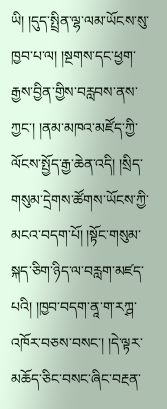ཡི། །དུད་སྤྲིན་ལྷ་ལམ་ཡོངས་སུ་ཁྱབ་པ་ལ། །སྔགས་དང་ཕྱག་རྒྱས་བྱིན་གྱིས་བརླབས་ནས་ཀྱང་། །ནམ་མཁའ་མཛོད་ཀྱི་ལོངས་སྤྱོད་རྒྱ་ཆེན་འདི། །སྲིད་གསུམ་དྲེགས་ཚོགས་ཡོངས་ཀྱི་མངའ་བདག་པོ། །སྟོང་གསུམ་སྐད་ཅིག་ཉིད་ལ་བརླག་མཛད་པའི། །ཁྱབ་བདག་ནཱ་ག་རཀྴ་འཁོར་བཅས་བསང་། །དེ་ལྟར་མཆོད་ཅིང་བསང་ཞིང་བརྔན་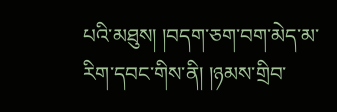པའི་མཐུས། །བདག་ཅག་བག་མེད་མ་རིག་དབང་གིས་ནི། །ཉམས་གྲིབ་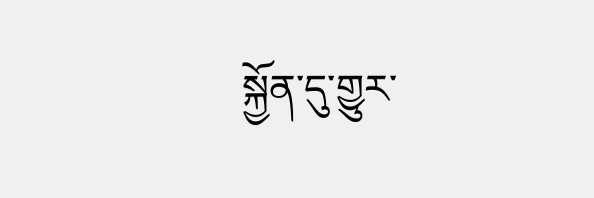སྐྱོན་དུ་གྱུར་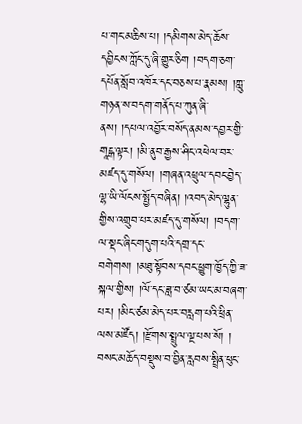པ་གང་མཆིས་པ། །དམིགས་མེད་ཆོས་དབྱིངས་ཀློང་དུ་ཞི་གྱུར་ཅིག །བདག་ཅག་དཔོན་སློབ་འཁོར་དང་བཅས་པ་རྣམས། །ཀླུ་གཉན་ས་བདག་གནོད་པ་ཀུན་ཞི་ནས། །དཔལ་འབྱོར་བསོད་ནམས་དབྱར་གྱི་གཱངྒ་ལྟར། །མི་ནུབ་རྒྱས་ཤིང་འཕེལ་བར་མཛད་དུ་གསོལ། །གཞན་འཕྲུལ་དབང་བྱེད་ལྷ་ཡི་ལོངས་སྤྱོད་བཞིན། །འབད་མེད་ལྷུན་གྱིས་འགྲུབ་པར་མཛད་དུ་གསོལ། །བདག་ལ་སྡང་ཞིང་གདུག་པའི་དགྲ་དང་བགེགས། །མཐུ་སྟོབས་དབང་ཕྱུག་ཁྱོད་ཀྱི་ཟ་སྐལ་གྱིས། །ལོ་དང་ཟླ་བ་ཙམ་ཡང་མ་བཞག་པར། །མིང་ཙམ་མེད་པར་བརླག་པའི་ཕྲིན་ལས་མཛོད། །རྫོགས་སྤྲུལ་ལྔ་པས་སོ། །
བསང་མཆོད་བསྡུས་བ་བྱིན་རླབས་སྤྲིན་ཕུང་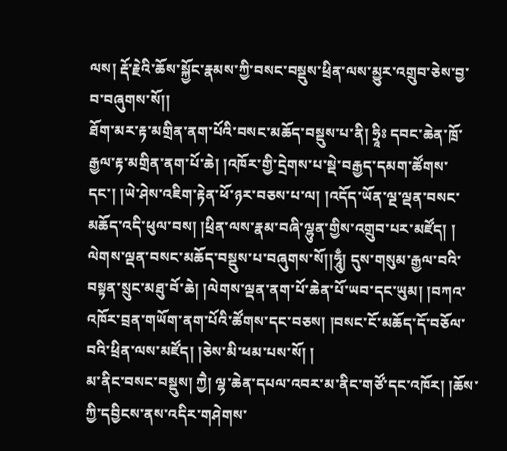ལས། རྡོ་རྗེའི་ཆོས་སྐྱོང་རྣམས་ཀྱི་བསང་བསྡུས་ཕྲིན་ལས་མྱུར་འགྲུབ་ཅེས་བྱ་བ་བཞུགས་སོ།།
ཐོག་མར་རྟ་མགྲིན་ནག་པོའི་བསང་མཆོད་བསྡུས་པ་ནི། ཧྲཱིཿ དབང་ཆེན་ཁྲོ་རྒྱལ་རྟ་མགྲིན་ནག་པོ་ཆེ། །འཁོར་གྱི་དྲེགས་པ་སྡེ་བརྒྱད་དམག་ཚོགས་དང་། །ཡེ་ཤེས་འཇིག་རྟེན་ཕོ་ཉར་བཅས་པ་ལ། །འདོད་ཡོན་ལྔ་ལྡན་བསང་མཆོད་འདི་ཕུལ་བས། །ཕྲིན་ལས་རྣམ་བཞི་ལྷུན་གྱིས་འགྲུབ་པར་མཛོད། །
ལེགས་ལྡན་བསང་མཆོད་བསྡུས་པ་བཞུགས་སོ།།ཧཱུྃ། དུས་གསུམ་རྒྱལ་བའི་བསྟན་སྲུང་མཐུ་བོ་ཆེ། །ལེགས་ལྡན་ནག་པོ་ཆེན་པོ་ཡབ་དང་ཡུམ། །བཀའ་འཁོར་བྲན་གཡོག་ནག་པོའི་ཚོགས་དང་བཅས། །བསང་ངོ་མཆོད་དོ་བཅོལ་བའི་ཕྲིན་ལས་མཛོད། །ཅེས་མི་ཕམ་པས་སོ། །
མ་ནིང་བསང་བསྡུས། ཀྱཻ། ལྷ་ཆེན་དཔལ་འབར་མ་ནིང་གཙོ་དང་འཁོར། །ཆོས་ཀྱི་དབྱིངས་ནས་འདིར་གཤེགས་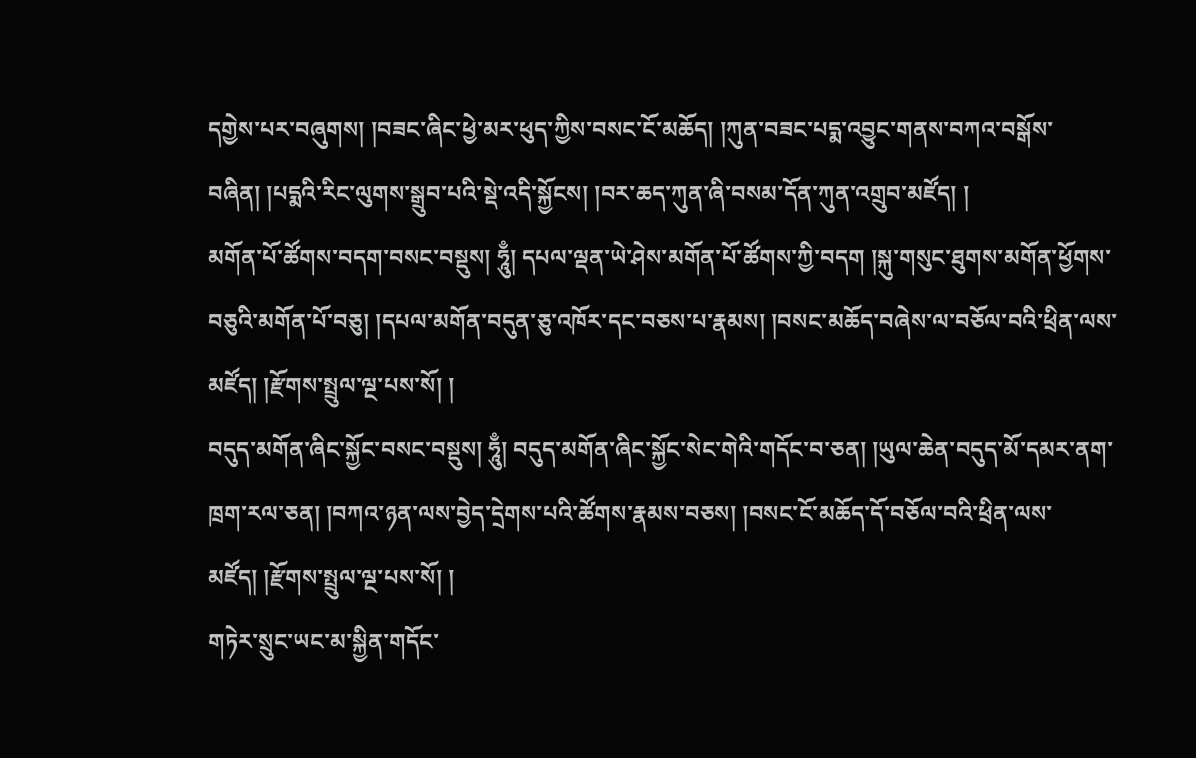དགྱེས་པར་བཞུགས། །བཟང་ཞིང་ཕྱེ་མར་ཕུད་ཀྱིས་བསང་ངོ་མཆོད། །ཀུན་བཟང་པདྨ་འབྱུང་གནས་བཀའ་བསྒོས་བཞིན། །པདྨའི་རིང་ལུགས་སྒྲུབ་པའི་སྡེ་འདི་སྐྱོངས། །བར་ཆད་ཀུན་ཞི་བསམ་དོན་ཀུན་འགྲུབ་མཛོད། །
མགོན་པོ་ཚོགས་བདག་བསང་བསྡུས། ཧཱུྃ། དཔལ་ལྡན་ཡེ་ཤེས་མགོན་པོ་ཚོགས་ཀྱི་བདག །སྐུ་གསུང་ཐུགས་མགོན་ཕྱོགས་བཅུའི་མགོན་པོ་བཅུ། །དཔལ་མགོན་བདུན་ཅུ་འཁོར་དང་བཅས་པ་རྣམས། །བསང་མཆོད་བཞེས་ལ་བཅོལ་བའི་ཕྲིན་ལས་མཛོད། །རྫོགས་སྤྲུལ་ལྔ་པས་སོ། །
བདུད་མགོན་ཞིང་སྐྱོང་བསང་བསྡུས། ཧཱུྃ། བདུད་མགོན་ཞིང་སྐྱོང་སེང་གེའི་གདོང་བ་ཅན། །ཡུལ་ཆེན་བདུད་མོ་དམར་ནག་ཁྲག་རལ་ཅན། །བཀའ་ཉན་ལས་བྱེད་དྲེགས་པའི་ཚོགས་རྣམས་བཅས། །བསང་ངོ་མཆོད་དོ་བཅོལ་བའི་ཕྲིན་ལས་མཛོད། །རྫོགས་སྤྲུལ་ལྔ་པས་སོ། །
གཏེར་སྲུང་ཡང་མ་སྐྱིན་གདོང་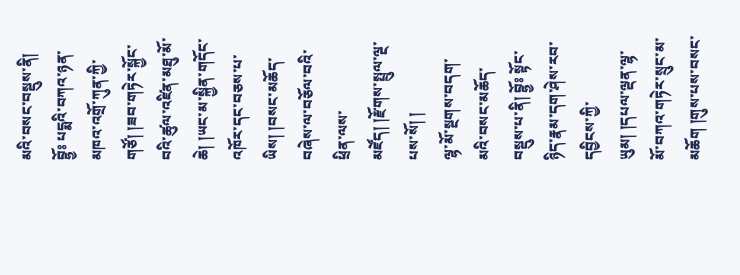མའི་བསང་བསྡུས་ནི། བྷྱོཿ པདྨའི་བཀའ་ཉན་མཁའ་འགྲོ་ཀུན་ཀྱི་གཙོ། །ཟབ་གཏེར་སྐྱོང་བའི་ཚུལ་འཛིན་མཐུ་མོ་ཆེ། །ཡང་མ་སྐྱིན་གདོང་འཁོར་དང་བཅས་པ་ཡིས། །བསང་མཆོད་བཞེས་ལ་བཅོལ་བའི་ཕྲིན་ལས་མཛོད། །རྫོགས་སྤྲུལ་ལྔ་པས་སོ། །
ལྷ་མོ་སྔགས་བདག་མའི་བསང་མཆོད་བསྡུས་པ་ནི། བྷྱོཿ སྟོང་ཉིད་རྣམ་དག་ཤེས་རབ་དབྱིངས་ཀྱི་ཡུམ། །དཔལ་ལྡན་ལྷ་མོ་བཀའ་གཏེར་སྲུང་མ་མཆོག །གུས་པས་བསང་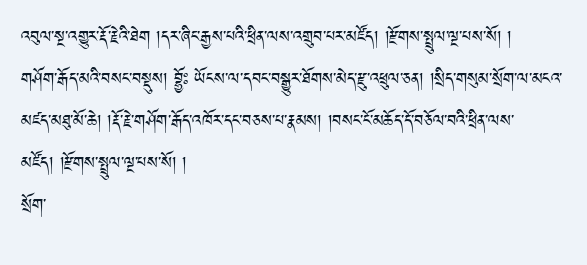འབུལ་སྔ་འགྱུར་རྡོ་རྗེའི་ཐེག །དར་ཞིང་རྒྱས་པའི་ཕྲིན་ལས་འགྲུབ་པར་མཛོད། །རྫོགས་སྤྲུལ་ལྔ་པས་སོ། །
གཤོག་རྒོད་མའི་བསང་བསྡུས། བྷྱོཿ ཡོངས་ལ་དབང་བསྒྱུར་ཐོགས་མེད་རྫུ་འཕྲུལ་ཅན། །སྲིད་གསུམ་སྲོག་ལ་མངའ་མཛད་མཐུ་མོ་ཆེ། །རྡོ་རྗེ་གཤོག་རྒོད་འཁོར་དང་བཅས་པ་རྣམས། །བསང་ངོ་མཆོད་དོ་བཅོལ་བའི་ཕྲིན་ལས་མཛོད། །རྫོགས་སྤྲུལ་ལྔ་པས་སོ། །
སྲོག་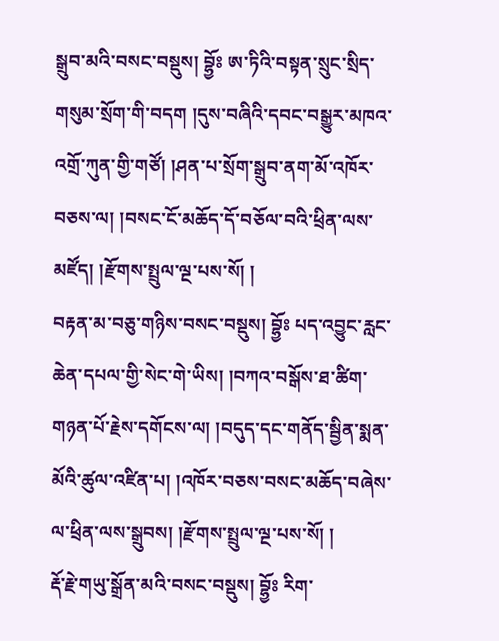སྒྲུབ་མའི་བསང་བསྡུས། བྷྱོཿ ཨ་ཏིའི་བསྟན་སྲུང་སྲིད་གསུམ་སྲོག་གི་བདག །དུས་བཞིའི་དབང་བསྒྱུར་མཁའ་འགྲོ་ཀུན་གྱི་གཙོ། །ཤན་པ་སྲོག་སྒྲུབ་ནག་མོ་འཁོར་བཅས་ལ། །བསང་ངོ་མཆོད་དོ་བཅོལ་བའི་ཕྲིན་ལས་མཛོད། །རྫོགས་སྤྲུལ་ལྔ་པས་སོ། །
བརྟན་མ་བཅུ་གཉིས་བསང་བསྡུས། བྷྱོཿ པད་འབྱུང་རླང་ཆེན་དཔལ་གྱི་སེང་གེ་ཡིས། །བཀའ་བསྒོས་ཐ་ཚིག་གཉན་པོ་རྗེས་དགོངས་ལ། །བདུད་དང་གནོད་སྦྱིན་སྨན་མོའི་ཚུལ་འཛིན་པ། །འཁོར་བཅས་བསང་མཆོད་བཞེས་ལ་ཕྲིན་ལས་སྒྲུབས། །རྫོགས་སྤྲུལ་ལྔ་པས་སོ། །
རྡོ་རྗེ་གཡུ་སྒྲོན་མའི་བསང་བསྡུས། བྷྱོཿ རིག་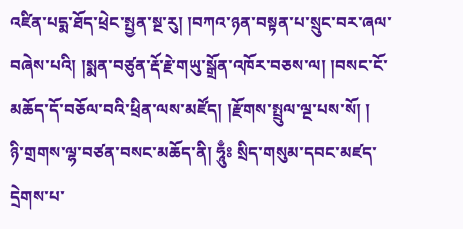འཛིན་པདྨ་ཐོད་ཕྲེང་སྤྱན་སྔ་རུ། །བཀའ་ཉན་བསྟན་པ་སྲུང་བར་ཞལ་བཞེས་པའི། །སྨན་བཙུན་རྡོ་རྗེ་གཡུ་སྒྲོན་འཁོར་བཅས་ལ། །བསང་ངོ་མཆོད་དོ་བཅོལ་བའི་ཕྲིན་ལས་མཛོད། །རྫོགས་སྤྲུལ་ལྔ་པས་སོ། །
ཉི་གྲགས་ལྷ་བཙན་བསང་མཆོད་ནི། ཧཱུྃཿ སྲིད་གསུམ་དབང་མཛད་དྲེགས་པ་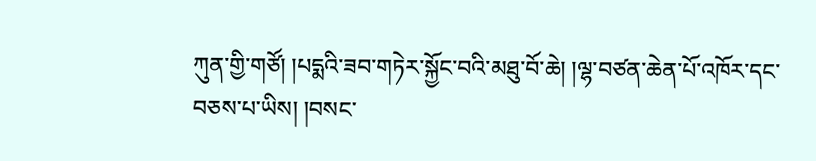ཀུན་གྱི་གཙོ། །པདྨའི་ཟབ་གཏེར་སྐྱོང་བའི་མཐུ་བོ་ཆེ། །ལྷ་བཙན་ཆེན་པོ་འཁོར་དང་བཅས་པ་ཡིས། །བསང་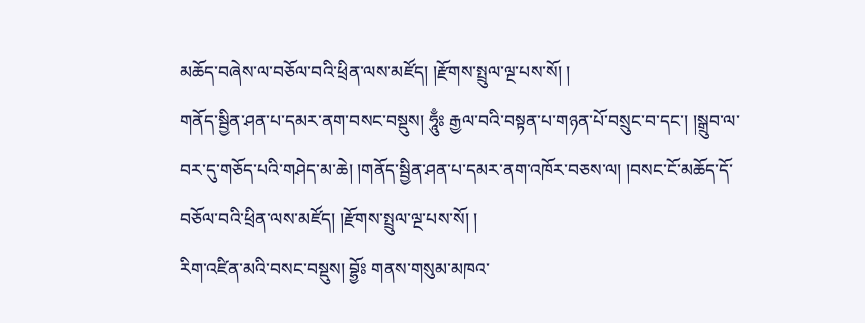མཆོད་བཞེས་ལ་བཅོལ་བའི་ཕྲིན་ལས་མཛོད། །རྫོགས་སྤྲུལ་ལྔ་པས་སོ། །
གནོད་སྦྱིན་ཤན་པ་དམར་ནག་བསང་བསྡུས། ཧཱུྃཿ རྒྱལ་བའི་བསྟན་པ་གཉན་པོ་བསྲུང་བ་དང་། །སྒྲུབ་ལ་བར་དུ་གཅོད་པའི་གཤེད་མ་ཆེ། །གནོད་སྦྱིན་ཤན་པ་དམར་ནག་འཁོར་བཅས་ལ། །བསང་ངོ་མཆོད་དོ་བཅོལ་བའི་ཕྲིན་ལས་མཛོད། །རྫོགས་སྤྲུལ་ལྔ་པས་སོ། །
རིག་འཛིན་མའི་བསང་བསྡུས། བྷྱོཿ གནས་གསུམ་མཁའ་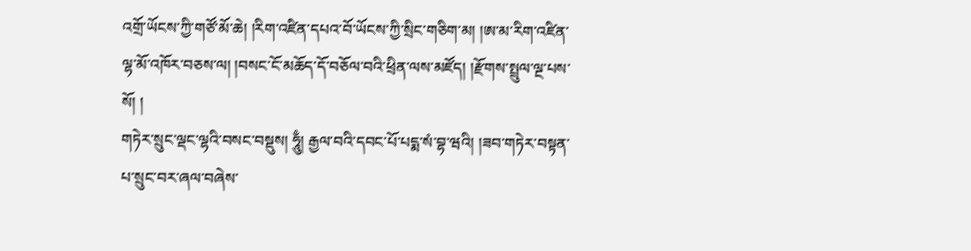འགྲོ་ཡོངས་ཀྱི་གཙོ་མོ་ཆེ། །རིག་འཛིན་དཔའ་བོ་ཡོངས་ཀྱི་སྲིང་གཅིག་མ། །ཨ་མ་རིག་འཛིན་ལྷ་མོ་འཁོར་བཅས་ལ། །བསང་ངོ་མཆོད་དོ་བཅོལ་བའི་ཕྲིན་ལས་མཛོད། །རྫོགས་སྤྲུལ་ལྔ་པས་སོ། །
གཏེར་སྲུང་ལྡང་ལྷའི་བསང་བསྡུས། ཧཱུྃ། རྒྱལ་བའི་དབང་པོ་པདྨ་སཾ་བྷ་ཝའི། །ཟབ་གཏེར་བསྟན་པ་སྲུང་བར་ཞལ་བཞེས་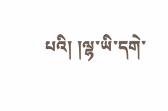པའི། །ལྷ་ཡི་དགེ་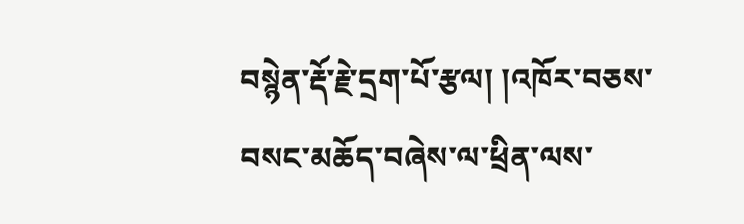བསྙེན་རྡོ་རྗེ་དྲག་པོ་རྩལ། །འཁོར་བཅས་བསང་མཆོད་བཞེས་ལ་ཕྲིན་ལས་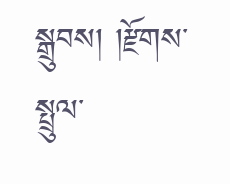སྒྲུབས། །རྫོགས་སྤྲུལ་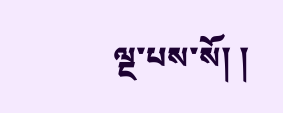ལྔ་པས་སོ། །